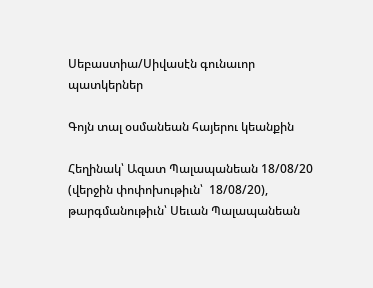Սեբաստիա/Սիվասէն գունաւոր պատկերներ

Գոյն տալ օսմանեան հայերու կեանքին

Հեղինակ՝ Ազատ Պալապանեան 18/08/20 (վերջին փոփոխութիւն՝  18/08/20), թարգմանութիւն՝ Սեւան Պալապանեան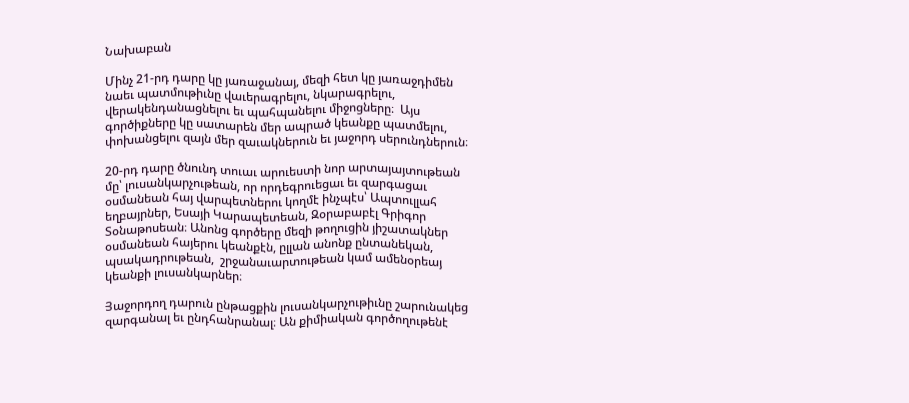Նախաբան

Մինչ 21-րդ դարը կը յառաջանայ, մեզի հետ կը յառաջդիմեն նաեւ պատմութիւնը վաւերագրելու, նկարագրելու, վերակենդանացնելու եւ պահպանելու միջոցները։  Այս գործիքները կը սատարեն մեր ապրած կեանքը պատմելու, փոխանցելու զայն մեր զաւակներուն եւ յաջորդ սերունդներուն։

20-րդ դարը ծնունդ տուաւ արուեստի նոր արտայայտութեան մը՝ լուսանկարչութեան, որ որդեգրուեցաւ եւ զարգացաւ օսմանեան հայ վարպետներու կողմէ ինչպէս՝ Ապտուլլահ եղբայրներ, Եսայի Կարապետեան, Զօրաբաբէլ Գրիգոր Տօնաթոսեան։ Անոնց գործերը մեզի թողուցին յիշատակներ օսմանեան հայերու կեանքէն, ըլլան անոնք ընտանեկան, պսակադրութեան,  շրջանաւարտութեան կամ ամենօրեայ կեանքի լուսանկարներ։

Յաջորդող դարուն ընթացքին լուսանկարչութիւնը շարունակեց զարգանալ եւ ընդհանրանալ։ Ան քիմիական գործողութենէ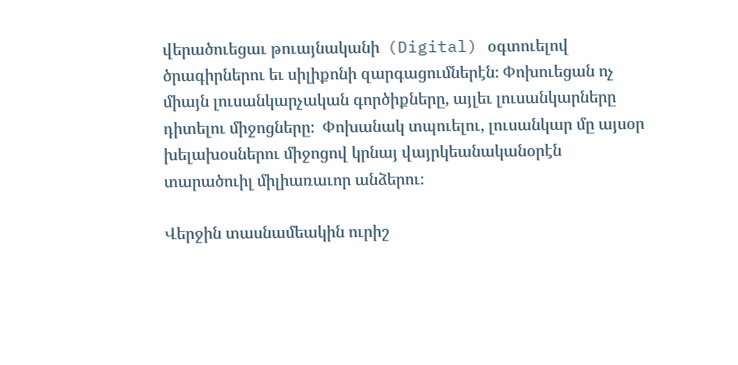վերածուեցաւ թուայնականի  (Digital) օգտուելով ծրագիրներու եւ սիլիքոնի զարգացումներէն։ Փոխուեցան ոչ միայն լուսանկարչական գործիքները, այլեւ լուսանկարները դիտելու միջոցները։  Փոխանակ տպուելու, լուսանկար մը այսօր խելախօսներու միջոցով կրնայ վայրկեանականօրէն տարածուիլ միլիառաւոր անձերու։

Վերջին տասնամեակին ուրիշ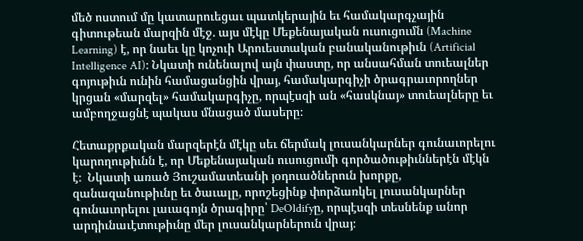մեծ ոստում մը կատարուեցաւ պատկերային եւ համակարգչային գիտութեան մարզին մէջ. այս մէկը Մեքենայական ուսուցումն (Machine Learning) է, որ նաեւ կը կոչուի Արուեստական բանականութիւն (Artificial Intelligence AI)։ Նկատի ունենալով այն փաստը, որ անսահման տուեալներ գոյութիւն ունին համացանցին վրայ, համակարգիչի ծրագրաւորողներ կրցան «մարզել» համակարգիչը, որպէսզի ան «հասկնայ» տուեալները եւ ամբողջացնէ պակաս մնացած մասերը։

Հետաքրքական մարզերէն մէկը սեւ ճերմակ լուսանկարներ գունաւորելու կարողութիւնն է, որ Մեքենայական ուսուցումի գործածութիւններէն մէկն է։  Նկատի առած Յուշամատեանի յօդուածներուն խորքը, զանազանութիւնը եւ ծաւալը, որոշեցինք փորձառկել լուսանկարներ գունաւորելու լաւագոյն ծրագիրը՝ DeOldifyը, որպէսզի տեսնենք անոր արդիւնաւէտութիւնը մեր լուսանկարներուն վրայ։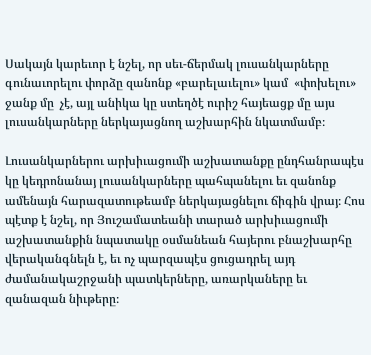Սակայն կարեւոր է նշել, որ սեւ-ճերմակ լուսանկարները գունաւորելու փորձը զանոնք «բարելաւելու» կամ  «փոխելու» ջանք մը  չէ, այլ անիկա կը ստեղծէ ուրիշ հայեացք մը այս լուսանկարները ներկայացնող աշխարհին նկատմամբ։

Լուսանկարներու արխիւացումի աշխատանքը ընդհանրապէս կը կեդրոնանայ լուսանկարները պահպանելու եւ զանոնք ամենայն հարազատութեամբ ներկայացնելու ճիգին վրայ։ Հոս պէտք է նշել, որ Յուշամատեանի տարած արխիւացումի աշխատանքին նպատակը օսմանեան հայերու բնաշխարհը վերականգնելն է, եւ ոչ պարզապէս ցուցադրել այդ ժամանակաշրջանի պատկերները, առարկաները եւ զանազան նիւթերը։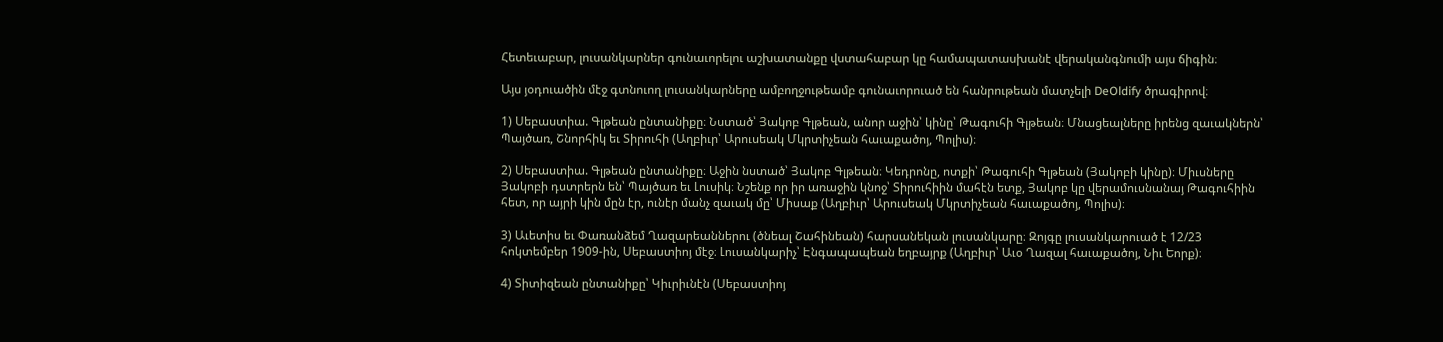Հետեւաբար, լուսանկարներ գունաւորելու աշխատանքը վստահաբար կը համապատասխանէ վերականգնումի այս ճիգին։

Այս յօդուածին մէջ գտնուող լուսանկարները ամբողջութեամբ գունաւորուած են հանրութեան մատչելի DeOldify ծրագիրով։

1) Սեբաստիա. Գլթեան ընտանիքը։ Նստած՝ Յակոբ Գլթեան, անոր աջին՝ կինը՝ Թագուհի Գլթեան։ Մնացեալները իրենց զաւակներն՝ Պայծառ, Շնորհիկ եւ Տիրուհի (Աղբիւր՝ Արուսեակ Մկրտիչեան հաւաքածոյ, Պոլիս)։

2) Սեբաստիա. Գլթեան ընտանիքը։ Աջին նստած՝ Յակոբ Գլթեան։ Կեդրոնը, ոտքի՝ Թագուհի Գլթեան (Յակոբի կինը)։ Միւսները Յակոբի դստրերն են՝ Պայծառ եւ Լուսիկ։ Նշենք որ իր առաջին կնոջ՝ Տիրուհիին մահէն ետք, Յակոբ կը վերամուսնանայ Թագուհիին հետ, որ այրի կին մըն էր, ունէր մանչ զաւակ մը՝ Միսաք (Աղբիւր՝ Արուսեակ Մկրտիչեան հաւաքածոյ, Պոլիս)։

3) Աւետիս եւ Փառանձեմ Ղազարեաններու (ծնեալ Շահինեան) հարսանեկան լուսանկարը։ Զոյգը լուսանկարուած է 12/23 հոկտեմբեր 1909-ին, Սեբաստիոյ մէջ։ Լուսանկարիչ՝ Էնգապապեան եղբայրք (Աղբիւր՝ Աւօ Ղազալ հաւաքածոյ, Նիւ Եորք)։

4) Տիտիզեան ընտանիքը՝ Կիւրիւնէն (Սեբաստիոյ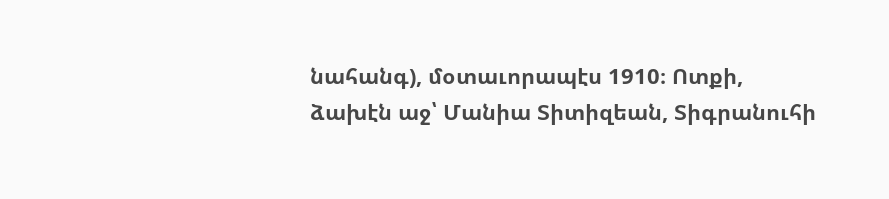նահանգ), մօտաւորապէս 1910։ Ոտքի, ձախէն աջ՝ Մանիա Տիտիզեան, Տիգրանուհի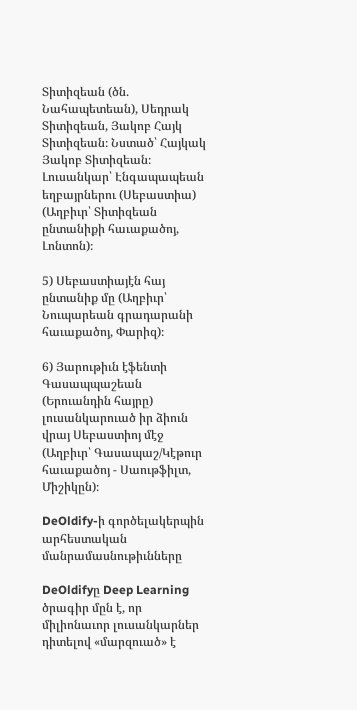Տիտիզեան (ծն. Նահապետեան), Սեդրակ Տիտիզեան, Յակոբ Հայկ Տիտիզեան։ Նստած՝ Հայկակ Յակոբ Տիտիզեան։ Լուսանկար՝ Էնգապապեան եղբայրներու (Սեբաստիա) (Աղբիւր՝ Տիտիզեան ընտանիքի հաւաքածոյ, Լոնտոն)։

5) Սեբաստիայէն հայ ընտանիք մը (Աղբիւր՝ Նուպարեան գրադարանի հաւաքածոյ, Փարիզ)։

6) Յարութիւն էֆենտի Գասապպաշեան (Երուանդին հայրը) լուսանկարուած իր ձիուն վրայ Սեբաստիոյ մէջ (Աղբիւր՝ Գասապաշ/Կէթուր հաւաքածոյ - Սաութֆիլտ, Միշիկըն)։

DeOldify-ի գործելակերպին արհեստական մանրամասնութիւնները

DeOldifyը Deep Learning ծրագիր մըն է, որ միլիոնաւոր լուսանկարներ դիտելով «մարզուած» է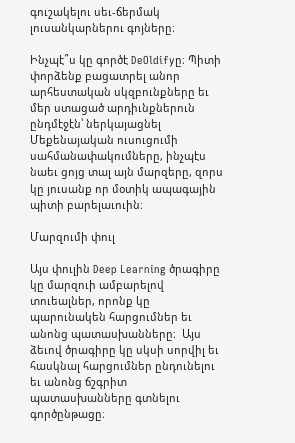գուշակելու սեւ-ճերմակ լուսանկարներու գոյները։

Ինչպէ՞ս կը գործէ DeOldifyը։ Պիտի փորձենք բացատրել անոր արհեստական սկզբունքները եւ մեր ստացած արդիւնքներուն ընդմէջէն՝ ներկայացնել Մեքենայական ուսուցումի սահմանափակումները, ինչպէս նաեւ ցոյց տալ այն մարզերը, զորս կը յուսանք որ մօտիկ ապագային պիտի բարելաւուին։

Մարզումի փուլ

Այս փուլին Deep Learning ծրագիրը կը մարզուի ամբարելով տուեալներ, որոնք կը պարունակեն հարցումներ եւ անոնց պատասխանները։  Այս ձեւով ծրագիրը կը սկսի սորվիլ եւ հասկնալ հարցումներ ընդունելու եւ անոնց ճշգրիտ պատասխանները գտնելու գործընթացը։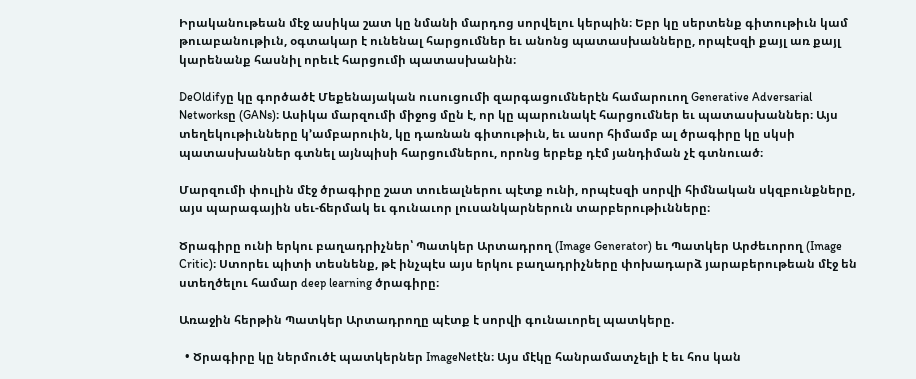Իրականութեան մէջ ասիկա շատ կը նմանի մարդոց սորվելու կերպին։ Եբր կը սերտենք գիտութիւն կամ թուաբանութիւն, օգտակար է ունենալ հարցումներ եւ անոնց պատասխանները, որպէսզի քայլ առ քայլ կարենանք հասնիլ որեւէ հարցումի պատասխանին։

DeOldifyը կը գործածէ Մեքենայական ուսուցումի զարգացումներէն համարուող Generative Adversarial Networksը (GANs)։ Ասիկա մարզումի միջոց մըն է, որ կը պարունակէ հարցումներ եւ պատասխաններ։ Այս տեղեկութիւնները կ՚ամբարուին, կը դառնան գիտութիւն, եւ ասոր հիմամբ ալ ծրագիրը կը սկսի պատասխաններ գտնել այնպիսի հարցումներու, որոնց երբեք դէմ յանդիման չէ գտնուած։

Մարզումի փուլին մէջ ծրագիրը շատ տուեալներու պէտք ունի, որպէսզի սորվի հիմնական սկզբունքները, այս պարագային սեւ-ճերմակ եւ գունաւոր լուսանկարներուն տարբերութիւնները։

Ծրագիրը ունի երկու բաղադրիչներ՝ Պատկեր Արտադրող (Image Generator) եւ Պատկեր Արժեւորող (Image Critic)։ Ստորեւ պիտի տեսնենք, թէ ինչպէս այս երկու բաղադրիչները փոխադարձ յարաբերութեան մէջ են ստեղծելու համար deep learning ծրագիրը։

Առաջին հերթին Պատկեր Արտադրողը պէտք է սորվի գունաւորել պատկերը.

  • Ծրագիրը կը ներմուծէ պատկերներ ImageNetէն։ Այս մէկը հանրամատչելի է եւ հոս կան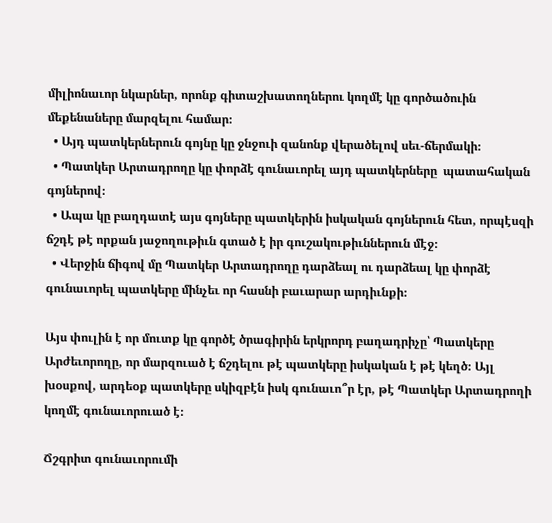միլիոնաւոր նկարներ, որոնք գիտաշխատողներու կողմէ կը գործածուին մեքենաները մարզելու համար։
  • Այդ պատկերներուն գոյնը կը ջնջուի զանոնք վերածելով սեւ-ճերմակի։
  • Պատկեր Արտադրողը կը փորձէ գունաւորել այդ պատկերները  պատահական գոյներով։
  • Ապա կը բաղդատէ այս գոյները պատկերին իսկական գոյներուն հետ, որպէսզի ճշդէ թէ որքան յաջողութիւն գտած է իր գուշակութիւններուն մէջ։
  • Վերջին ճիգով մը Պատկեր Արտադրողը դարձեալ ու դարձեալ կը փորձէ գունաւորել պատկերը մինչեւ որ հասնի բաւարար արդիւնքի։

Այս փուլին է որ մուտք կը գործէ ծրագիրին երկրորդ բաղադրիչը՝ Պատկերը Արժեւորողը, որ մարզուած է ճշդելու թէ պատկերը իսկական է թէ կեղծ։ Այլ խօսքով, արդեօք պատկերը սկիզբէն իսկ գունաւո՞ր էր, թէ Պատկեր Արտադրողի կողմէ գունաւորուած է։

Ճշգրիտ գունաւորումի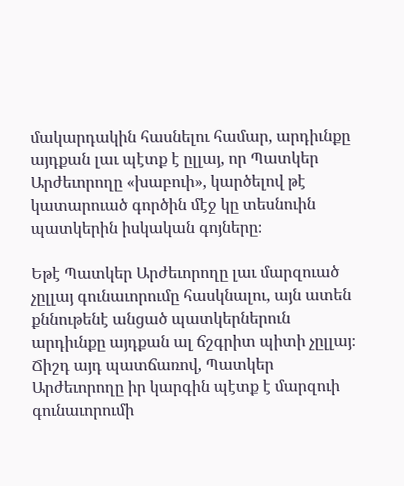մակարդակին հասնելու համար, արդիւնքը այդքան լաւ պէտք է ըլլայ, որ Պատկեր Արժեւորողը «խաբուի», կարծելով թէ կատարուած գործին մէջ կը տեսնուին պատկերին իսկական գոյները։

Եթէ Պատկեր Արժեւորողը լաւ մարզուած չըլլայ գունաւորումը հասկնալու, այն ատեն քննութենէ անցած պատկերներուն արդիւնքը այդքան ալ ճշգրիտ պիտի չըլլայ։ Ճիշդ այդ պատճառով, Պատկեր Արժեւորողը իր կարգին պէտք է մարզուի գունաւորումի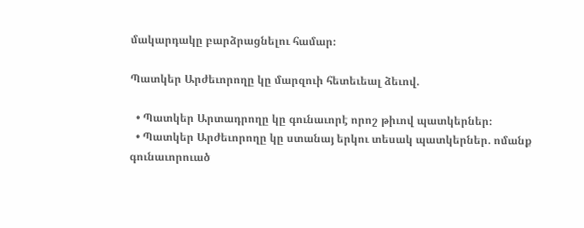մակարդակը բարձրացնելու համար։

Պատկեր Արժեւորողը կը մարզուի հետեւեալ ձեւով.

  • Պատկեր Արտադրողը կը գունաւորէ որոշ թիւով պատկերներ։
  • Պատկեր Արժեւորողը կը ստանայ երկու տեսակ պատկերներ. ոմանք գունաւորուած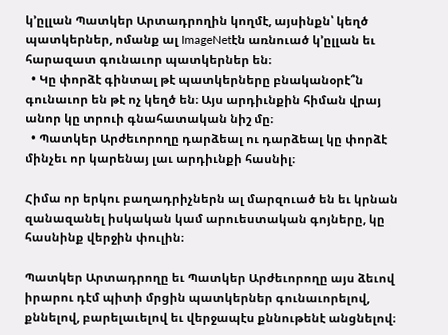կ՚ըլլան Պատկեր Արտադրողին կողմէ, այսինքն՝ կեղծ պատկերներ, ոմանք ալ ImageNetէն առնուած կ՚ըլլան եւ հարազատ գունաւոր պատկերներ են։
  • Կը փորձէ գինտալ թէ պատկերները բնականօրէ՞ն գունաւոր են թէ ոչ կեղծ են։ Այս արդիւնքին հիման վրայ անոր կը տրուի գնահատական նիշ մը։
  • Պատկեր Արժեւորողը դարձեալ ու դարձեալ կը փորձէ մինչեւ որ կարենայ լաւ արդիւնքի հասնիլ։

Հիմա որ երկու բաղադրիչներն ալ մարզուած են եւ կրնան զանազանել իսկական կամ արուեստական գոյները, կը հասնինք վերջին փուլին։

Պատկեր Արտադրողը եւ Պատկեր Արժեւորողը այս ձեւով իրարու դէմ պիտի մրցին պատկերներ գունաւորելով, քննելով, բարելաւելով եւ վերջապէս քննութենէ անցնելով։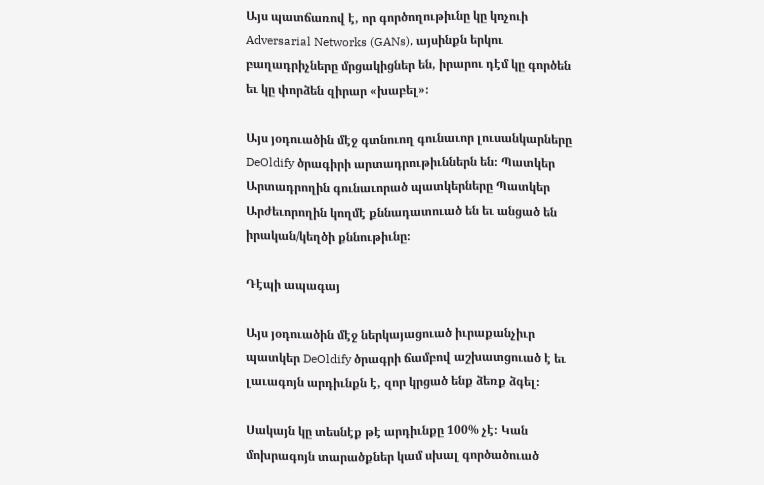Այս պատճառով է, որ գործողութիւնը կը կոչուի Adversarial Networks (GANs), այսինքն երկու բաղադրիչները մրցակիցներ են, իրարու դէմ կը գործեն եւ կը փորձեն զիրար «խաբել»։

Այս յօդուածին մէջ գտնուող գունաւոր լուսանկարները DeOldify ծրագիրի արտադրութիւններն են։ Պատկեր Արտադրողին գունաւորած պատկերները Պատկեր Արժեւորողին կողմէ քննադատուած են եւ անցած են իրական/կեղծի քննութիւնը։

Դէպի ապագայ

Այս յօդուածին մէջ ներկայացուած իւրաքանչիւր պատկեր DeOldify ծրագրի ճամբով աշխատցուած է եւ լաւագոյն արդիւնքն է, զոր կրցած ենք ձեռք ձգել։

Սակայն կը տեսնէք թէ արդիւնքը 100% չէ։ Կան մոխրագոյն տարածքներ կամ սխալ գործածուած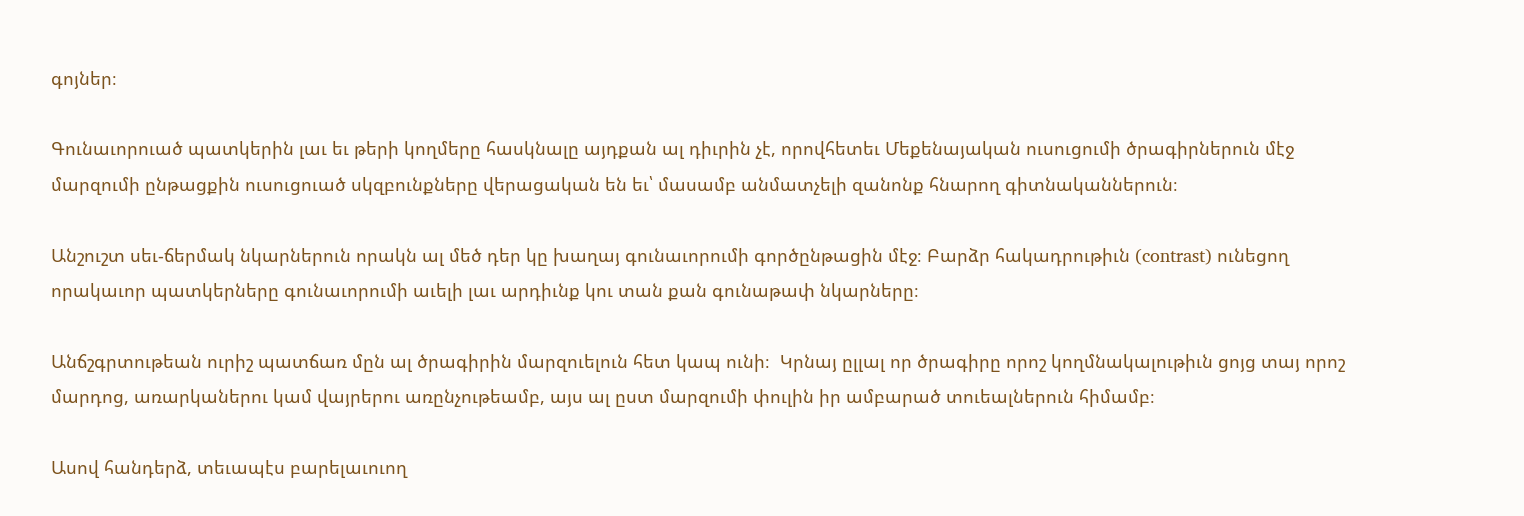գոյներ։

Գունաւորուած պատկերին լաւ եւ թերի կողմերը հասկնալը այդքան ալ դիւրին չէ, որովհետեւ Մեքենայական ուսուցումի ծրագիրներուն մէջ մարզումի ընթացքին ուսուցուած սկզբունքները վերացական են եւ՝ մասամբ անմատչելի զանոնք հնարող գիտնականներուն։

Անշուշտ սեւ-ճերմակ նկարներուն որակն ալ մեծ դեր կը խաղայ գունաւորումի գործընթացին մէջ։ Բարձր հակադրութիւն (contrast) ունեցող որակաւոր պատկերները գունաւորումի աւելի լաւ արդիւնք կու տան քան գունաթափ նկարները։

Անճշգրտութեան ուրիշ պատճառ մըն ալ ծրագիրին մարզուելուն հետ կապ ունի։  Կրնայ ըլլալ որ ծրագիրը որոշ կողմնակալութիւն ցոյց տայ որոշ մարդոց, առարկաներու կամ վայրերու առընչութեամբ, այս ալ ըստ մարզումի փուլին իր ամբարած տուեալներուն հիմամբ։

Ասով հանդերձ, տեւապէս բարելաւուող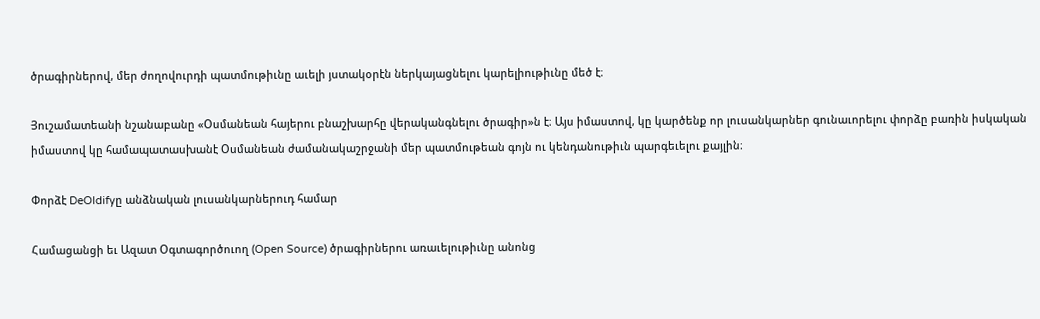ծրագիրներով, մեր ժողովուրդի պատմութիւնը աւելի յստակօրէն ներկայացնելու կարելիութիւնը մեծ է։

Յուշամատեանի նշանաբանը «Օսմանեան հայերու բնաշխարհը վերականգնելու ծրագիր»ն է։ Այս իմաստով, կը կարծենք որ լուսանկարներ գունաւորելու փորձը բառին իսկական իմաստով կը համապատասխանէ Օսմանեան ժամանակաշրջանի մեր պատմութեան գոյն ու կենդանութիւն պարգեւելու քայլին։

Փորձէ DeOldifyը անձնական լուսանկարներուդ համար

Համացանցի եւ Ազատ Օգտագործուող (Open Source) ծրագիրներու առաւելութիւնը անոնց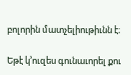բոլորին մատչելիութիւնն է։

Եթէ կ՚ուզես գունաւորել քու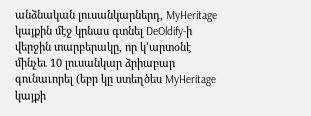անձնական լուսանկարներդ, MyHeritage կայքին մէջ կրնաս գտնել DeOldify-ի վերջին տարբերակը, որ կ՚արտօնէ մինչեւ 10 լուսանկար ձրիաբար գունաւորել (եբր կը ստեղծես MyHeritage կայքի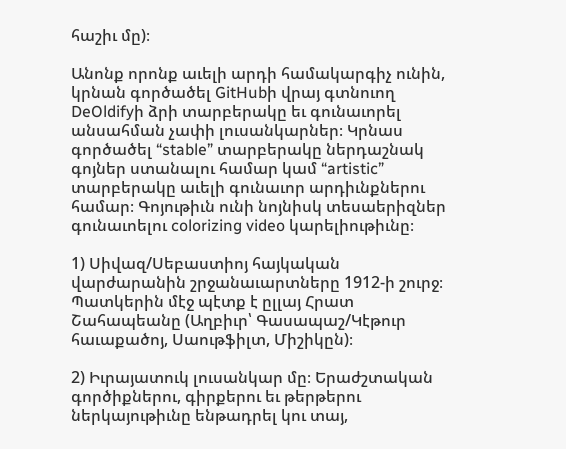հաշիւ մը)։

Անոնք որոնք աւելի արդի համակարգիչ ունին, կրնան գործածել GitHubի վրայ գտնուող DeOldifyի ձրի տարբերակը եւ գունաւորել անսահման չափի լուսանկարներ։ Կրնաս գործածել “stable” տարբերակը ներդաշնակ գոյներ ստանալու համար կամ “artistic” տարբերակը աւելի գունաւոր արդիւնքներու համար։ Գոյութիւն ունի նոյնիսկ տեսաերիզներ գունաւոելու colorizing video կարելիութիւնը։

1) Սիվազ/Սեբաստիոյ հայկական վարժարանին շրջանաւարտները 1912-ի շուրջ։ Պատկերին մէջ պէտք է ըլլայ Հրատ Շահապեանը (Աղբիւր՝ Գասապաշ/Կէթուր հաւաքածոյ, Սաութֆիլտ, Միշիկըն)։

2) Իւրայատուկ լուսանկար մը։ Երաժշտական գործիքներու, գիրքերու եւ թերթերու ներկայութիւնը ենթադրել կու տայ,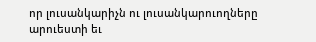որ լուսանկարիչն ու լուսանկարուողները արուեստի եւ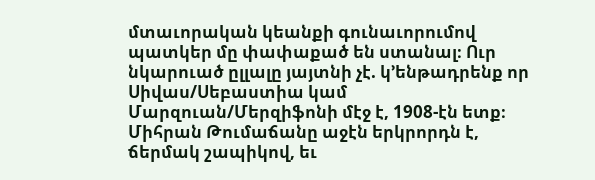մտաւորական կեանքի գունաւորումով պատկեր մը փափաքած են ստանալ։ Ուր նկարուած ըլլալը յայտնի չէ. կ’ենթադրենք որ Սիվաս/Սեբաստիա կամ Մարզուան/Մերզիֆոնի մէջ է, 1908-էն ետք։ Միհրան Թումաճանը աջէն երկրորդն է, ճերմակ շապիկով, եւ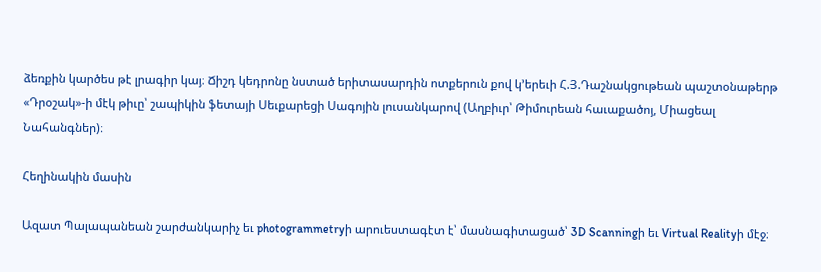ձեռքին կարծես թէ լրագիր կայ։ Ճիշդ կեդրոնը նստած երիտասարդին ոտքերուն քով կ’երեւի Հ.Յ.Դաշնակցութեան պաշտօնաթերթ «Դրօշակ»-ի մէկ թիւը՝ շապիկին ֆետայի Սեւքարեցի Սագոյին լուսանկարով (Աղբիւր՝ Թիմուրեան հաւաքածոյ, Միացեալ Նահանգներ)։

Հեղինակին մասին

Ազատ Պալապանեան շարժանկարիչ եւ photogrammetryի արուեստագէտ է՝ մասնագիտացած՝ 3D Scanningի եւ Virtual Realityի մէջ։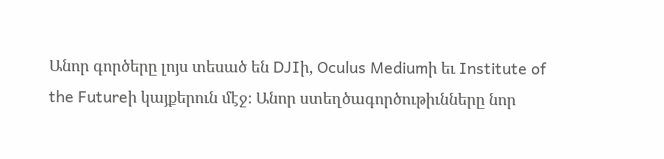Անոր գործերը լոյս տեսած են DJIի, Oculus Mediumի եւ Institute of the Futureի կայքերուն մէջ։ Անոր ստեղծագործութիւնները նոր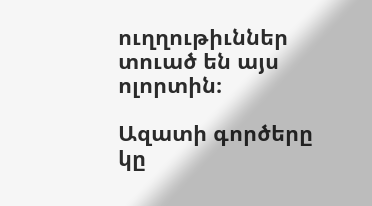ուղղութիւններ տուած են այս ոլորտին։

Ազատի գործերը կը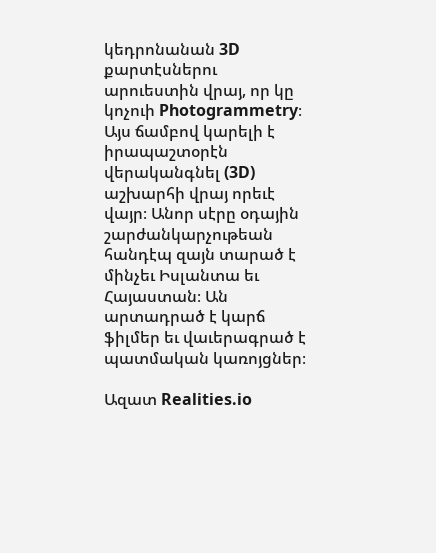կեդրոնանան 3D քարտէսներու արուեստին վրայ, որ կը կոչուի Photogrammetry։ Այս ճամբով կարելի է իրապաշտօրէն վերականգնել (3D) աշխարհի վրայ որեւէ վայր։ Անոր սէրը օդային շարժանկարչութեան հանդէպ զայն տարած է մինչեւ Իսլանտա եւ Հայաստան։ Ան արտադրած է կարճ ֆիլմեր եւ վաւերագրած է պատմական կառոյցներ։

Ազատ Realities.io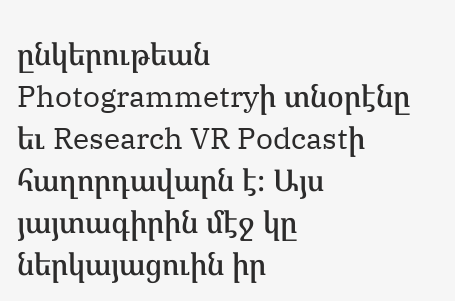ընկերութեան Photogrammetryի տնօրէնը եւ Research VR Podcastի հաղորդավարն է։ Այս յայտագիրին մէջ կը ներկայացուին իր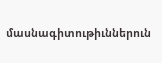մասնագիտութիւններուն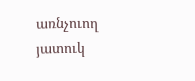առնչուող յատուկ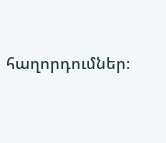հաղորդումներ։